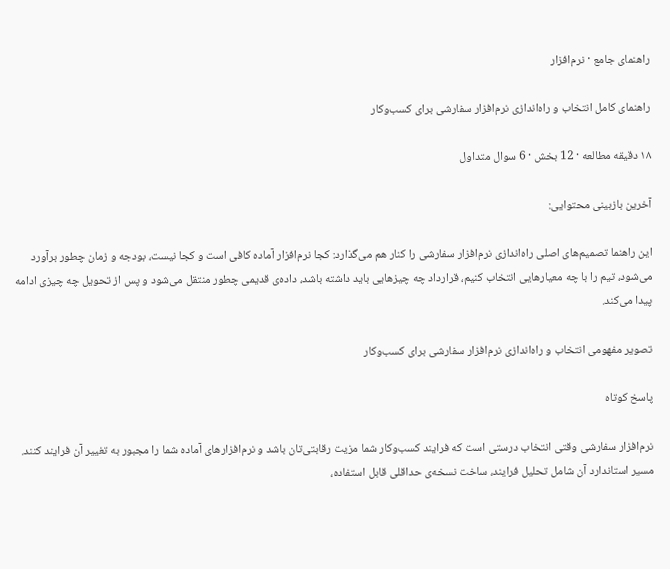راهنمای جامع · نرم‌افزار

راهنمای کامل انتخاب و راه‌اندازی نرم‌افزار سفارشی برای کسب‌وکار

۱۸ دقیقه مطالعه · 12 بخش · 6 سوال متداول

آخرین بازبینی محتوایی:

این راهنما تصمیم‌های اصلی راه‌اندازی نرم‌افزار سفارشی را کنار هم می‌گذارد: کجا نرم‌افزار آماده کافی است و کجا نیست، بودجه و زمان چطور برآورد می‌شود، تیم را با چه معیارهایی انتخاب کنیم، قرارداد چه چیزهایی باید داشته باشد، داده‌ی قدیمی چطور منتقل می‌شود و پس از تحویل چه چیزی ادامه پیدا می‌کند.

تصویر مفهومی انتخاب و راه‌اندازی نرم‌افزار سفارشی برای کسب‌وکار

پاسخ کوتاه

نرم‌افزار سفارشی وقتی انتخاب درستی است که فرایند کسب‌وکار شما مزیت رقابتی‌تان باشد و نرم‌افزارهای آماده شما را مجبور به تغییر آن فرایند کنند. مسیر استاندارد آن شامل تحلیل فرایند، ساخت نسخه‌ی حداقلی قابل استفاده،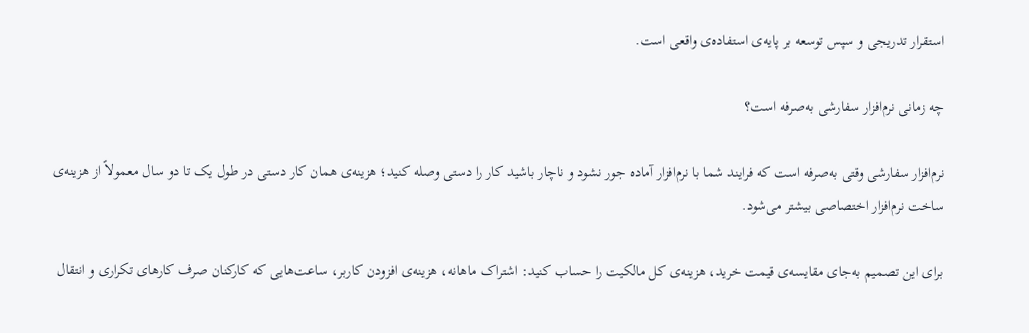استقرار تدریجی و سپس توسعه بر پایه‌ی استفاده‌ی واقعی است.

چه زمانی نرم‌افزار سفارشی به‌صرفه است؟

نرم‌افزار سفارشی وقتی به‌صرفه است که فرایند شما با نرم‌افزار آماده جور نشود و ناچار باشید کار را دستی وصله کنید؛ هزینه‌ی همان کار دستی در طول یک تا دو سال معمولاً از هزینه‌ی ساخت نرم‌افزار اختصاصی بیشتر می‌شود.

برای این تصمیم به‌جای مقایسه‌ی قیمت خرید، هزینه‌ی کل مالکیت را حساب کنید: اشتراک ماهانه، هزینه‌ی افزودن کاربر، ساعت‌هایی که کارکنان صرف کارهای تکراری و انتقال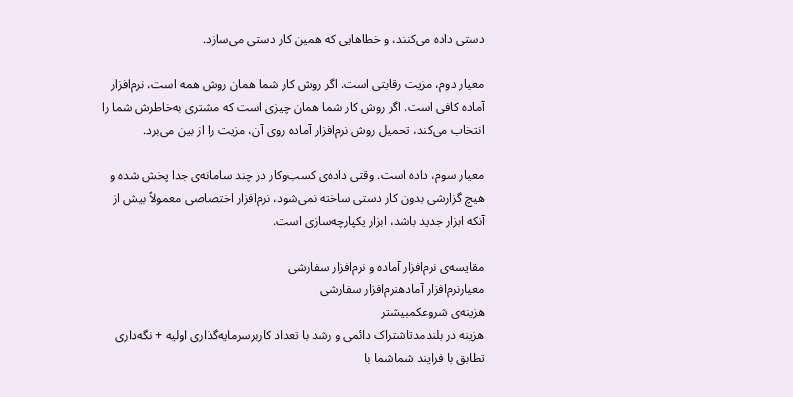دستی داده می‌کنند، و خطاهایی که همین کار دستی می‌سازد.

معیار دوم، مزیت رقابتی است. اگر روش کار شما همان روش همه است، نرم‌افزار آماده کافی است. اگر روش کار شما همان چیزی است که مشتری به‌خاطرش شما را انتخاب می‌کند، تحمیل روش نرم‌افزار آماده روی آن، مزیت را از بین می‌برد.

معیار سوم، داده است. وقتی داده‌ی کسب‌وکار در چند سامانه‌ی جدا پخش شده و هیچ گزارشی بدون کار دستی ساخته نمی‌شود، نرم‌افزار اختصاصی معمولاً بیش از آنکه ابزار جدید باشد، ابزار یکپارچه‌سازی است.

مقایسه‌ی نرم‌افزار آماده و نرم‌افزار سفارشی
معیارنرم‌افزار آمادهنرم‌افزار سفارشی
هزینه‌ی شروعکمبیشتر
هزینه در بلندمدتاشتراک دائمی و رشد با تعداد کاربرسرمایه‌گذاری اولیه + نگه‌داری
تطابق با فرایند شماشما با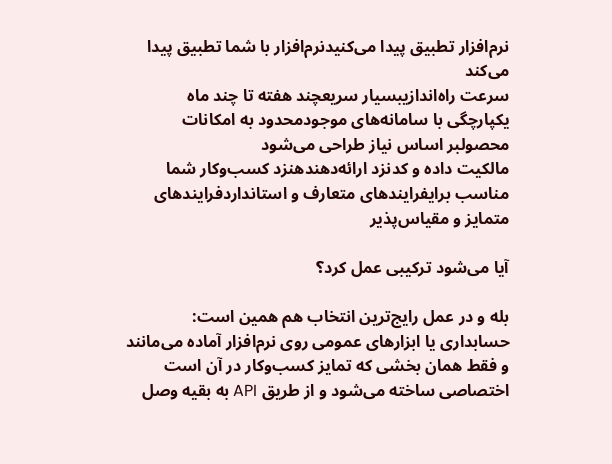نرم‌افزار تطبیق پیدا می‌کنیدنرم‌افزار با شما تطبیق پیدا می‌کند
سرعت راه‌اندازیبسیار سریعچند هفته تا چند ماه
یکپارچگی با سامانه‌های موجودمحدود به امکانات محصولبر اساس نیاز طراحی می‌شود
مالکیت داده و کدنزد ارائه‌دهندهنزد کسب‌وکار شما
مناسب برایفرایندهای متعارف و استانداردفرایندهای متمایز و مقیاس‌پذیر

آیا می‌شود ترکیبی عمل کرد؟

بله و در عمل رایج‌ترین انتخاب هم همین است: حسابداری یا ابزارهای عمومی روی نرم‌افزار آماده می‌مانند و فقط همان بخشی که تمایز کسب‌وکار در آن است اختصاصی ساخته می‌شود و از طریق API به بقیه وصل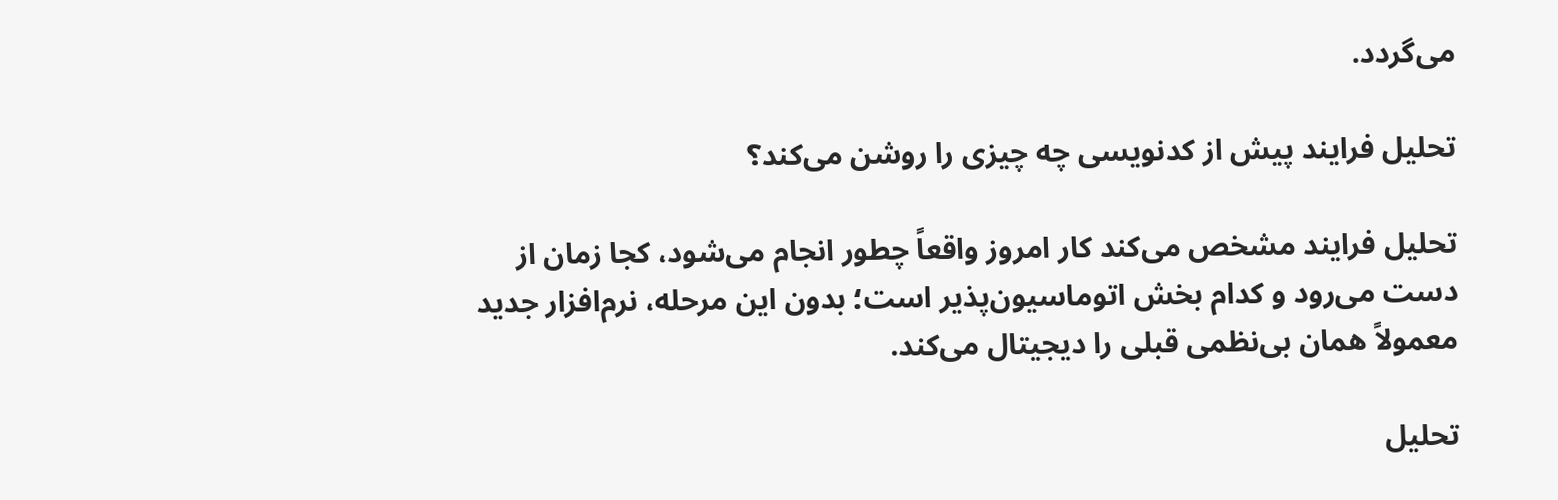می‌گردد.

تحلیل فرایند پیش از کدنویسی چه چیزی را روشن می‌کند؟

تحلیل فرایند مشخص می‌کند کار امروز واقعاً چطور انجام می‌شود، کجا زمان از دست می‌رود و کدام بخش اتوماسیون‌پذیر است؛ بدون این مرحله، نرم‌افزار جدید معمولاً همان بی‌نظمی قبلی را دیجیتال می‌کند.

تحلیل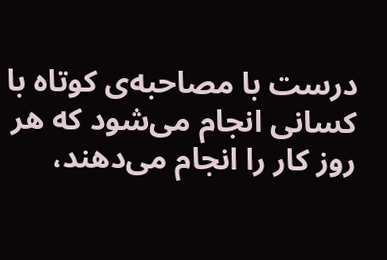درست با مصاحبه‌ی کوتاه با کسانی انجام می‌شود که هر روز کار را انجام می‌دهند،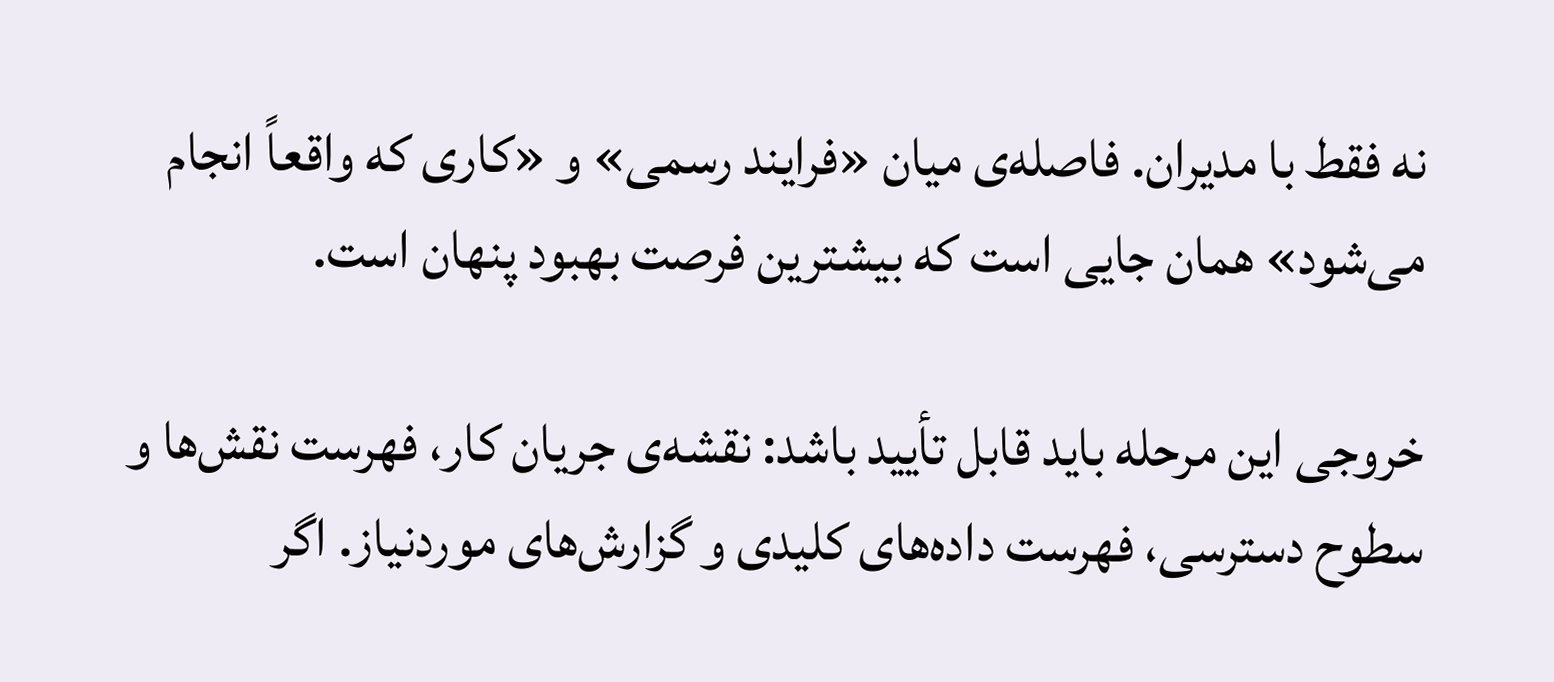نه فقط با مدیران. فاصله‌ی میان «فرایند رسمی» و «کاری که واقعاً انجام می‌شود» همان جایی است که بیشترین فرصت بهبود پنهان است.

خروجی این مرحله باید قابل تأیید باشد: نقشه‌ی جریان کار، فهرست نقش‌ها و سطوح دسترسی، فهرست داده‌های کلیدی و گزارش‌های موردنیاز. اگر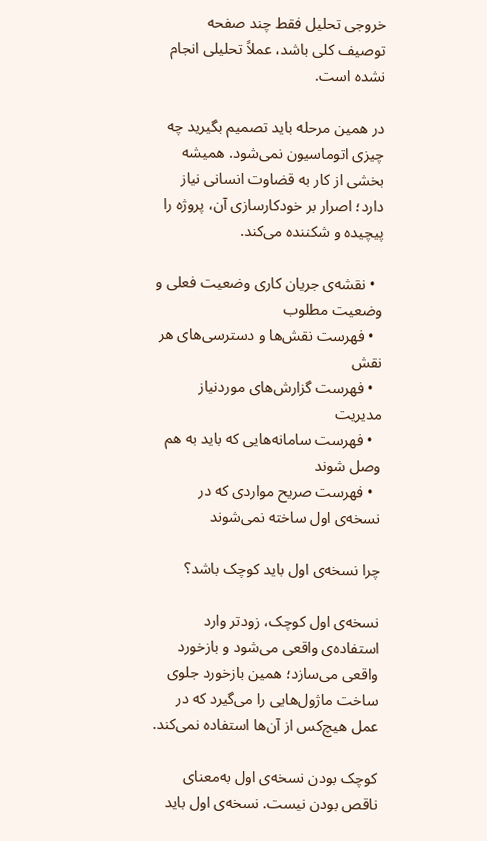خروجی تحلیل فقط چند صفحه توصیف کلی باشد، عملاً تحلیلی انجام نشده است.

در همین مرحله باید تصمیم بگیرید چه چیزی اتوماسیون نمی‌شود. همیشه بخشی از کار به قضاوت انسانی نیاز دارد؛ اصرار بر خودکارسازی آن، پروژه را پیچیده و شکننده می‌کند.

  • نقشه‌ی جریان کاری وضعیت فعلی و وضعیت مطلوب
  • فهرست نقش‌ها و دسترسی‌های هر نقش
  • فهرست گزارش‌های موردنیاز مدیریت
  • فهرست سامانه‌هایی که باید به هم وصل شوند
  • فهرست صریح مواردی که در نسخه‌ی اول ساخته نمی‌شوند

چرا نسخه‌ی اول باید کوچک باشد؟

نسخه‌ی اول کوچک، زودتر وارد استفاده‌ی واقعی می‌شود و بازخورد واقعی می‌سازد؛ همین بازخورد جلوی ساخت ماژول‌هایی را می‌گیرد که در عمل هیچ‌کس از آن‌ها استفاده نمی‌کند.

کوچک بودن نسخه‌ی اول به‌معنای ناقص بودن نیست. نسخه‌ی اول باید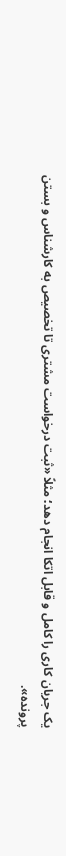یک جریان کاری را کامل و قابل اتکا انجام دهد؛ مثلاً «ثبت درخواست مشتری تا تخصیص به کارشناس و بستن پرونده».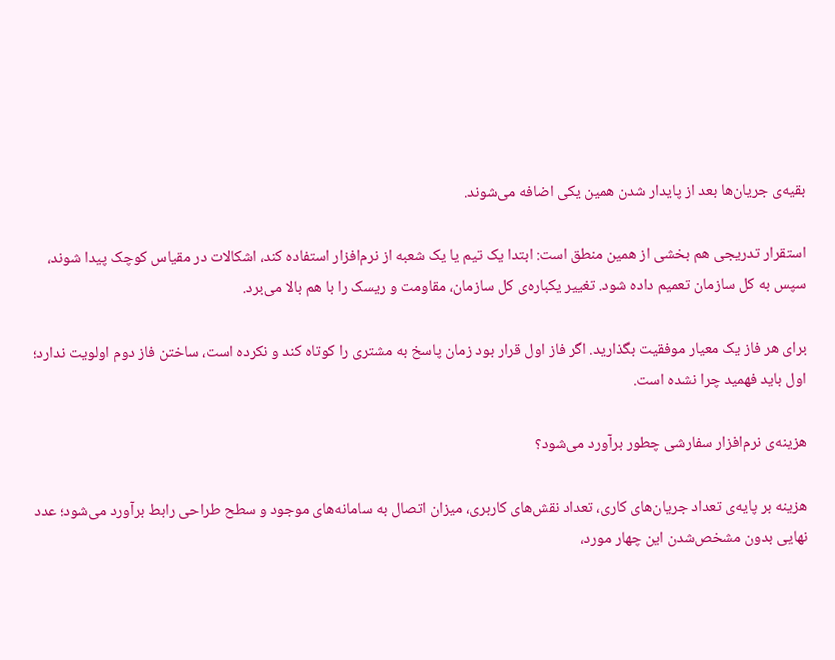بقیه‌ی جریان‌ها بعد از پایدار شدن همین یکی اضافه می‌شوند.

استقرار تدریجی هم بخشی از همین منطق است: ابتدا یک تیم یا یک شعبه از نرم‌افزار استفاده کند، اشکالات در مقیاس کوچک پیدا شوند، سپس به کل سازمان تعمیم داده شود. تغییر یکباره‌ی کل سازمان، مقاومت و ریسک را با هم بالا می‌برد.

برای هر فاز یک معیار موفقیت بگذارید. اگر فاز اول قرار بود زمان پاسخ به مشتری را کوتاه کند و نکرده است، ساختن فاز دوم اولویت ندارد؛ اول باید فهمید چرا نشده است.

هزینه‌ی نرم‌افزار سفارشی چطور برآورد می‌شود؟

هزینه بر پایه‌ی تعداد جریان‌های کاری، تعداد نقش‌های کاربری، میزان اتصال به سامانه‌های موجود و سطح طراحی رابط برآورد می‌شود؛ عدد نهایی بدون مشخص‌شدن این چهار مورد،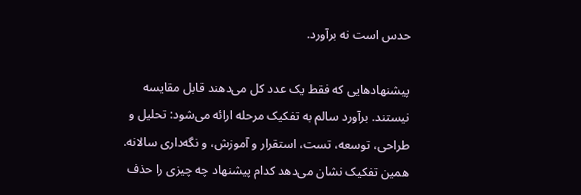حدس است نه برآورد.

پیشنهادهایی که فقط یک عدد کل می‌دهند قابل مقایسه نیستند. برآورد سالم به تفکیک مرحله ارائه می‌شود: تحلیل و طراحی، توسعه، تست، استقرار و آموزش، و نگه‌داری سالانه. همین تفکیک نشان می‌دهد کدام پیشنهاد چه چیزی را حذف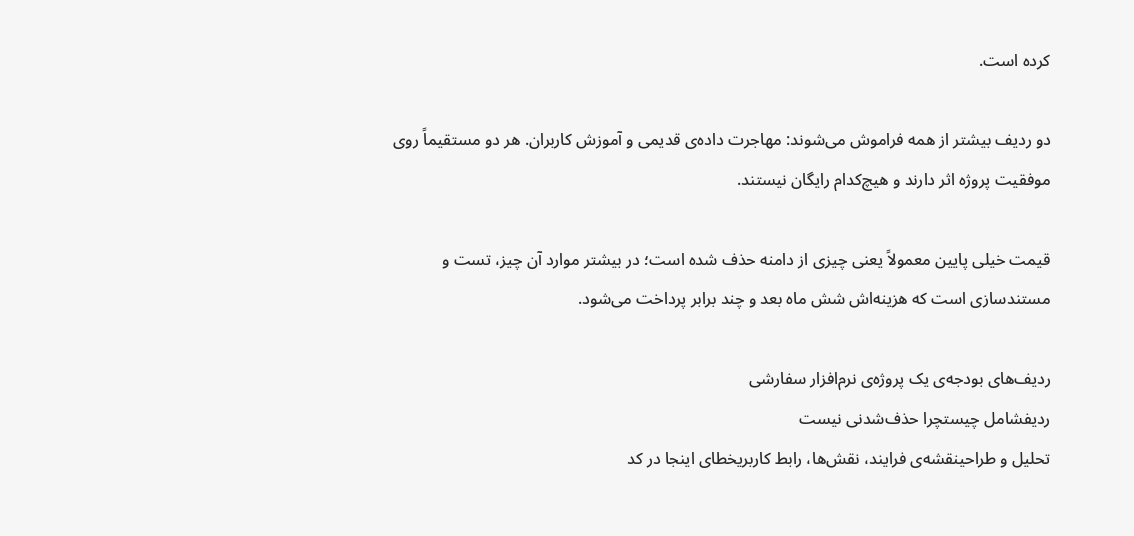کرده است.

دو ردیف بیشتر از همه فراموش می‌شوند: مهاجرت داده‌ی قدیمی و آموزش کاربران. هر دو مستقیماً روی موفقیت پروژه اثر دارند و هیچ‌کدام رایگان نیستند.

قیمت خیلی پایین معمولاً یعنی چیزی از دامنه حذف شده است؛ در بیشتر موارد آن چیز، تست و مستندسازی است که هزینه‌اش شش ماه بعد و چند برابر پرداخت می‌شود.

ردیف‌های بودجه‌ی یک پروژه‌ی نرم‌افزار سفارشی
ردیفشامل چیستچرا حذف‌شدنی نیست
تحلیل و طراحینقشه‌ی فرایند، نقش‌ها، رابط کاربریخطای اینجا در کد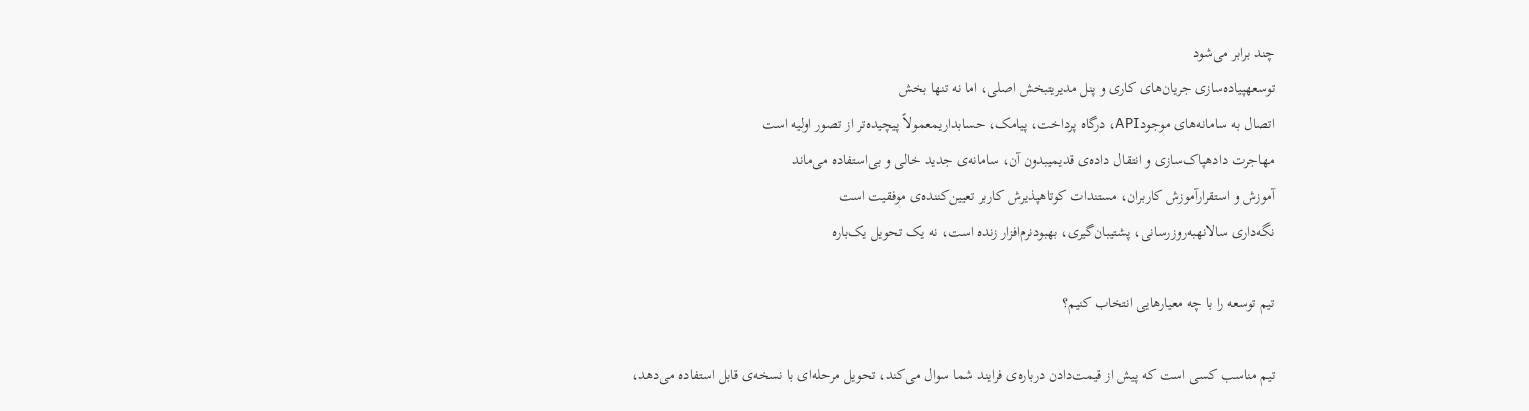چند برابر می‌شود
توسعهپیاده‌سازی جریان‌های کاری و پنل مدیریتبخش اصلی، اما نه تنها بخش
اتصال به سامانه‌های موجودAPI، درگاه پرداخت، پیامک، حسابداریمعمولاً پیچیده‌تر از تصور اولیه است
مهاجرت دادهپاک‌سازی و انتقال داده‌ی قدیمیبدون آن، سامانه‌ی جدید خالی و بی‌استفاده می‌ماند
آموزش و استقرارآموزش کاربران، مستندات کوتاهپذیرش کاربر تعیین‌کننده‌ی موفقیت است
نگه‌داری سالانهبه‌روزرسانی، پشتیبان‌گیری، بهبودنرم‌افزار زنده است، نه یک تحویل یک‌باره

تیم توسعه را با چه معیارهایی انتخاب کنیم؟

تیم مناسب کسی است که پیش از قیمت‌دادن درباره‌ی فرایند شما سوال می‌کند، تحویل مرحله‌ای با نسخه‌ی قابل استفاده می‌دهد،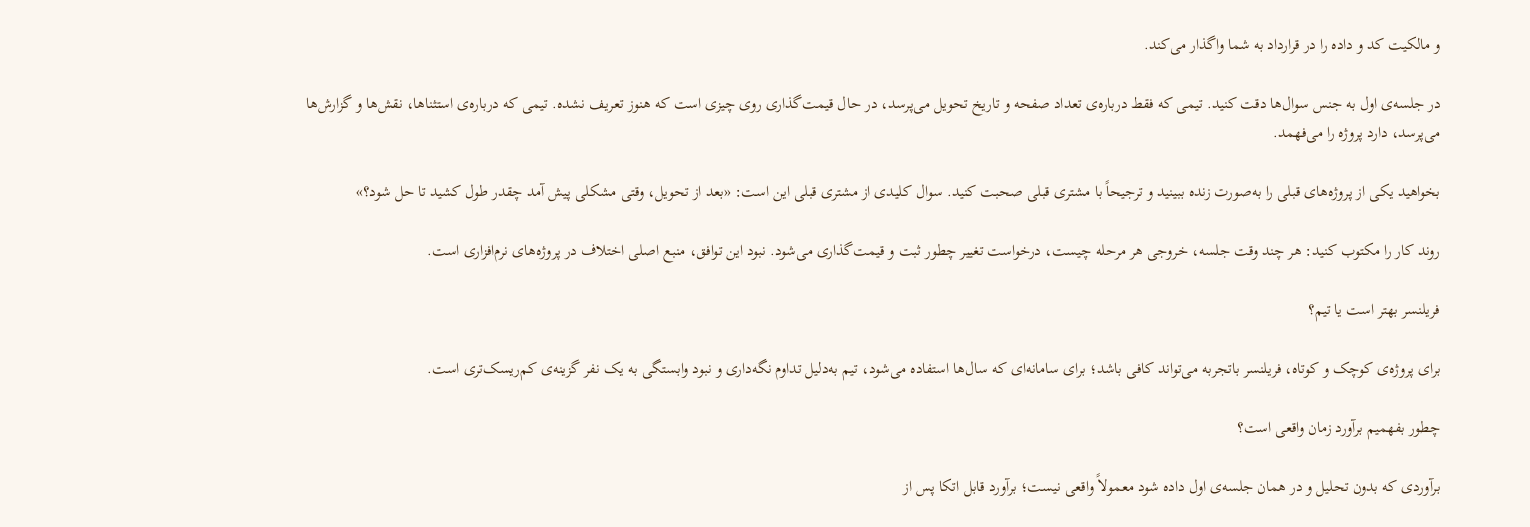و مالکیت کد و داده را در قرارداد به شما واگذار می‌کند.

در جلسه‌ی اول به جنس سوال‌ها دقت کنید. تیمی که فقط درباره‌ی تعداد صفحه و تاریخ تحویل می‌پرسد، در حال قیمت‌گذاری روی چیزی است که هنوز تعریف نشده. تیمی که درباره‌ی استثناها، نقش‌ها و گزارش‌ها می‌پرسد، دارد پروژه را می‌فهمد.

بخواهید یکی از پروژه‌های قبلی را به‌صورت زنده ببینید و ترجیحاً با مشتری قبلی صحبت کنید. سوال کلیدی از مشتری قبلی این است: «بعد از تحویل، وقتی مشکلی پیش آمد چقدر طول کشید تا حل شود؟»

روند کار را مکتوب کنید: هر چند وقت جلسه، خروجی هر مرحله چیست، درخواست تغییر چطور ثبت و قیمت‌گذاری می‌شود. نبود این توافق، منبع اصلی اختلاف در پروژه‌های نرم‌افزاری است.

فریلنسر بهتر است یا تیم؟

برای پروژه‌ی کوچک و کوتاه، فریلنسر باتجربه می‌تواند کافی باشد؛ برای سامانه‌ای که سال‌ها استفاده می‌شود، تیم به‌دلیل تداوم نگه‌داری و نبود وابستگی به یک نفر گزینه‌ی کم‌ریسک‌تری است.

چطور بفهمیم برآورد زمان واقعی است؟

برآوردی که بدون تحلیل و در همان جلسه‌ی اول داده شود معمولاً واقعی نیست؛ برآورد قابل اتکا پس از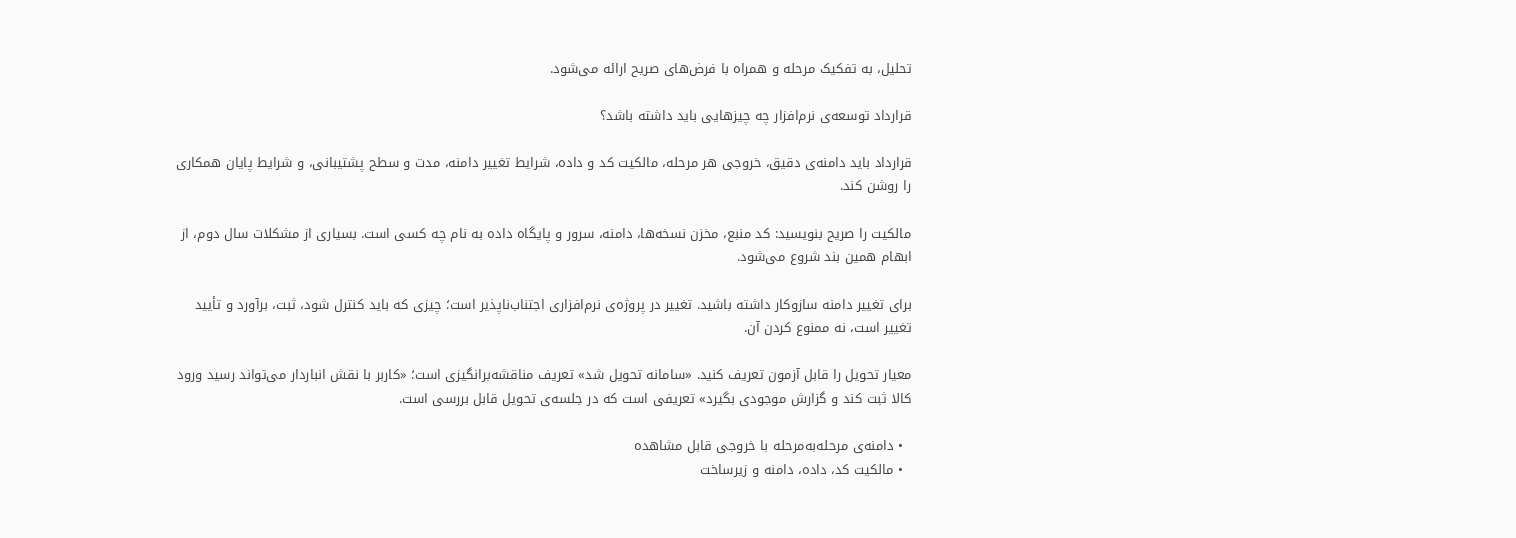تحلیل، به تفکیک مرحله و همراه با فرض‌های صریح ارائه می‌شود.

قرارداد توسعه‌ی نرم‌افزار چه چیزهایی باید داشته باشد؟

قرارداد باید دامنه‌ی دقیق، خروجی هر مرحله، مالکیت کد و داده، شرایط تغییر دامنه، مدت و سطح پشتیبانی، و شرایط پایان همکاری را روشن کند.

مالکیت را صریح بنویسید: کد منبع، مخزن نسخه‌ها، دامنه، سرور و پایگاه داده به نام چه کسی است. بسیاری از مشکلات سال دوم، از ابهام همین بند شروع می‌شود.

برای تغییر دامنه سازوکار داشته باشید. تغییر در پروژه‌ی نرم‌افزاری اجتناب‌ناپذیر است؛ چیزی که باید کنترل شود، ثبت، برآورد و تأیید تغییر است، نه ممنوع کردن آن.

معیار تحویل را قابل آزمون تعریف کنید. «سامانه تحویل شد» تعریف مناقشه‌برانگیزی است؛ «کاربر با نقش انباردار می‌تواند رسید ورود کالا ثبت کند و گزارش موجودی بگیرد» تعریفی است که در جلسه‌ی تحویل قابل بررسی است.

  • دامنه‌ی مرحله‌به‌مرحله با خروجی قابل مشاهده
  • مالکیت کد، داده، دامنه و زیرساخت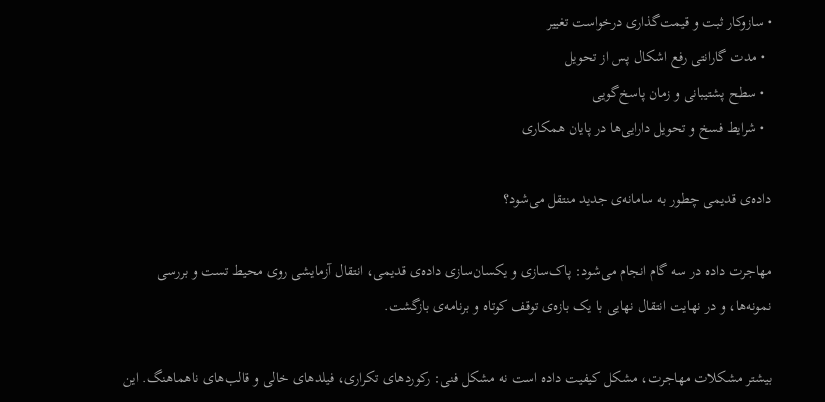• سازوکار ثبت و قیمت‌گذاری درخواست تغییر
  • مدت گارانتی رفع اشکال پس از تحویل
  • سطح پشتیبانی و زمان پاسخ‌گویی
  • شرایط فسخ و تحویل دارایی‌ها در پایان همکاری

داده‌ی قدیمی چطور به سامانه‌ی جدید منتقل می‌شود؟

مهاجرت داده در سه گام انجام می‌شود: پاک‌سازی و یکسان‌سازی داده‌ی قدیمی، انتقال آزمایشی روی محیط تست و بررسی نمونه‌ها، و در نهایت انتقال نهایی با یک بازه‌ی توقف کوتاه و برنامه‌ی بازگشت.

بیشتر مشکلات مهاجرت، مشکل کیفیت داده است نه مشکل فنی: رکوردهای تکراری، فیلدهای خالی و قالب‌های ناهماهنگ. این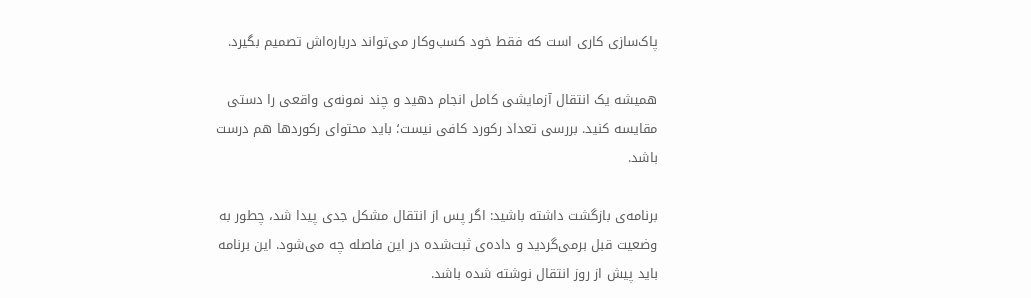پاک‌سازی کاری است که فقط خود کسب‌وکار می‌تواند درباره‌اش تصمیم بگیرد.

همیشه یک انتقال آزمایشی کامل انجام دهید و چند نمونه‌ی واقعی را دستی مقایسه کنید. بررسی تعداد رکورد کافی نیست؛ باید محتوای رکوردها هم درست باشد.

برنامه‌ی بازگشت داشته باشید: اگر پس از انتقال مشکل جدی پیدا شد، چطور به وضعیت قبل برمی‌گردید و داده‌ی ثبت‌شده در این فاصله چه می‌شود. این برنامه باید پیش از روز انتقال نوشته شده باشد.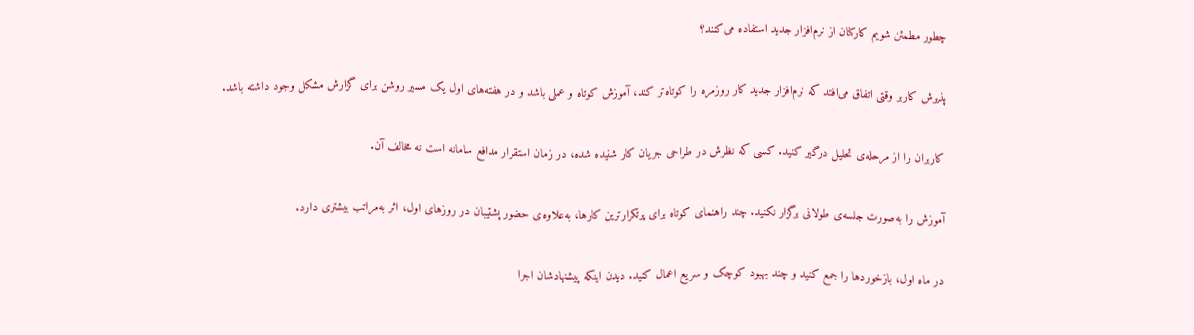چطور مطمئن شویم کارکنان از نرم‌افزار جدید استفاده می‌کنند؟

پذیرش کاربر وقتی اتفاق می‌افتد که نرم‌افزار جدید کار روزمره را کوتاه‌تر کند، آموزش کوتاه و عملی باشد و در هفته‌های اول یک مسیر روشن برای گزارش مشکل وجود داشته باشد.

کاربران را از مرحله‌ی تحلیل درگیر کنید. کسی که نظرش در طراحی جریان کار شنیده شده، در زمان استقرار مدافع سامانه است نه مخالف آن.

آموزش را به‌صورت جلسه‌ی طولانی برگزار نکنید. چند راهنمای کوتاه برای پرتکرارترین کارها، به‌علاوه‌ی حضور پشتیبان در روزهای اول، اثر به‌مراتب بیشتری دارد.

در ماه اول، بازخوردها را جمع کنید و چند بهبود کوچک و سریع اعمال کنید. دیدن اینکه پیشنهادشان اجرا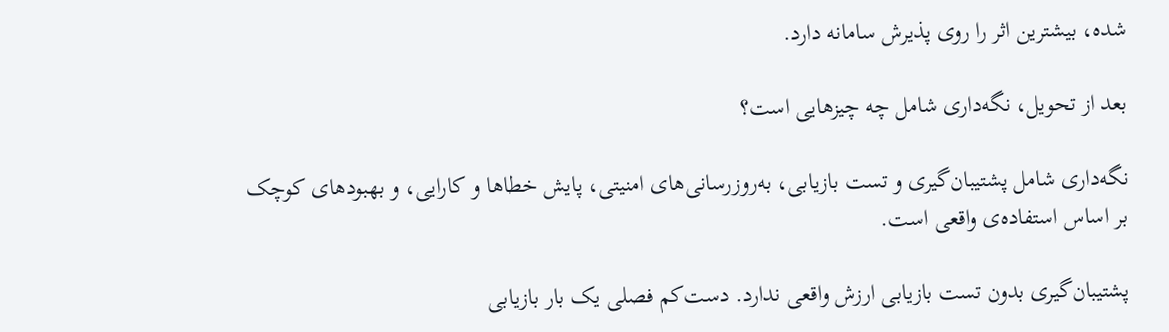شده، بیشترین اثر را روی پذیرش سامانه دارد.

بعد از تحویل، نگه‌داری شامل چه چیزهایی است؟

نگه‌داری شامل پشتیبان‌گیری و تست بازیابی، به‌روزرسانی‌های امنیتی، پایش خطاها و کارایی، و بهبودهای کوچک بر اساس استفاده‌ی واقعی است.

پشتیبان‌گیری بدون تست بازیابی ارزش واقعی ندارد. دست‌کم فصلی یک بار بازیابی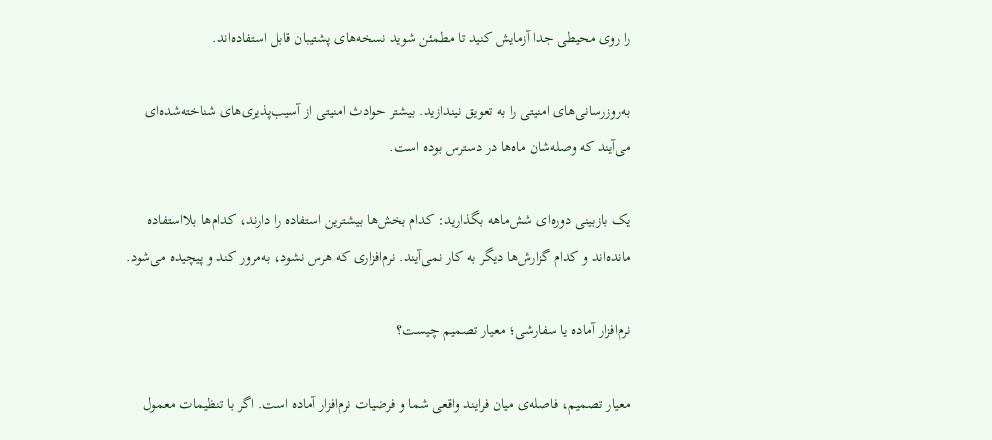را روی محیطی جدا آزمایش کنید تا مطمئن شوید نسخه‌های پشتیبان قابل استفاده‌اند.

به‌روزرسانی‌های امنیتی را به تعویق نیندازید. بیشتر حوادث امنیتی از آسیب‌پذیری‌های شناخته‌شده‌ای می‌آیند که وصله‌شان ماه‌ها در دسترس بوده است.

یک بازبینی دوره‌ای شش‌ماهه بگذارید: کدام بخش‌ها بیشترین استفاده را دارند، کدام‌ها بلااستفاده مانده‌اند و کدام گزارش‌ها دیگر به کار نمی‌آیند. نرم‌افزاری که هرس نشود، به‌مرور کند و پیچیده می‌شود.

نرم‌افزار آماده یا سفارشی؛ معیار تصمیم چیست؟

معیار تصمیم، فاصله‌ی میان فرایند واقعی شما و فرضیات نرم‌افزار آماده است. اگر با تنظیمات معمول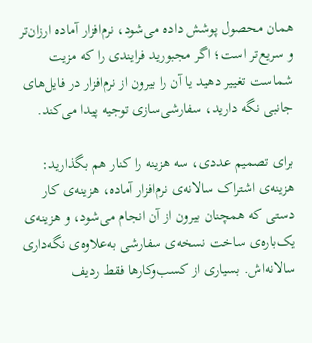همان محصول پوشش داده می‌شود، نرم‌افزار آماده ارزان‌تر و سریع‌تر است؛ اگر مجبورید فرایندی را که مزیت شماست تغییر دهید یا آن را بیرون از نرم‌افزار در فایل‌های جانبی نگه دارید، سفارشی‌سازی توجیه پیدا می‌کند.

برای تصمیم عددی، سه هزینه را کنار هم بگذارید: هزینه‌ی اشتراک سالانه‌ی نرم‌افزار آماده، هزینه‌ی کار دستی که همچنان بیرون از آن انجام می‌شود، و هزینه‌ی یک‌باره‌ی ساخت نسخه‌ی سفارشی به‌علاوه‌ی نگه‌داری سالانه‌اش. بسیاری از کسب‌وکارها فقط ردیف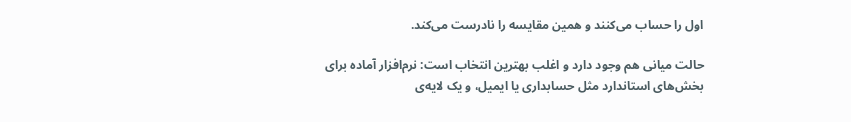اول را حساب می‌کنند و همین مقایسه را نادرست می‌کند.

حالت میانی هم وجود دارد و اغلب بهترین انتخاب است: نرم‌افزار آماده برای بخش‌های استاندارد مثل حسابداری یا ایمیل، و یک لایه‌ی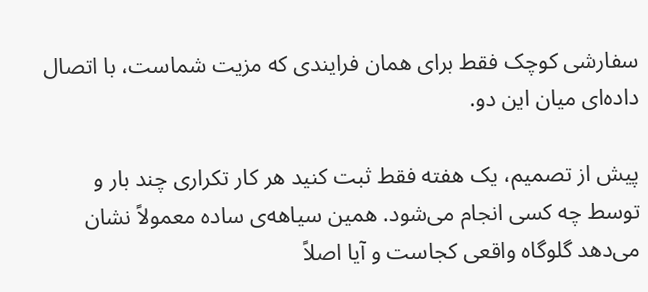سفارشی کوچک فقط برای همان فرایندی که مزیت شماست، با اتصال داده‌ای میان این دو.

پیش از تصمیم، یک هفته فقط ثبت کنید هر کار تکراری چند بار و توسط چه کسی انجام می‌شود. همین سیاهه‌ی ساده معمولاً نشان می‌دهد گلوگاه واقعی کجاست و آیا اصلاً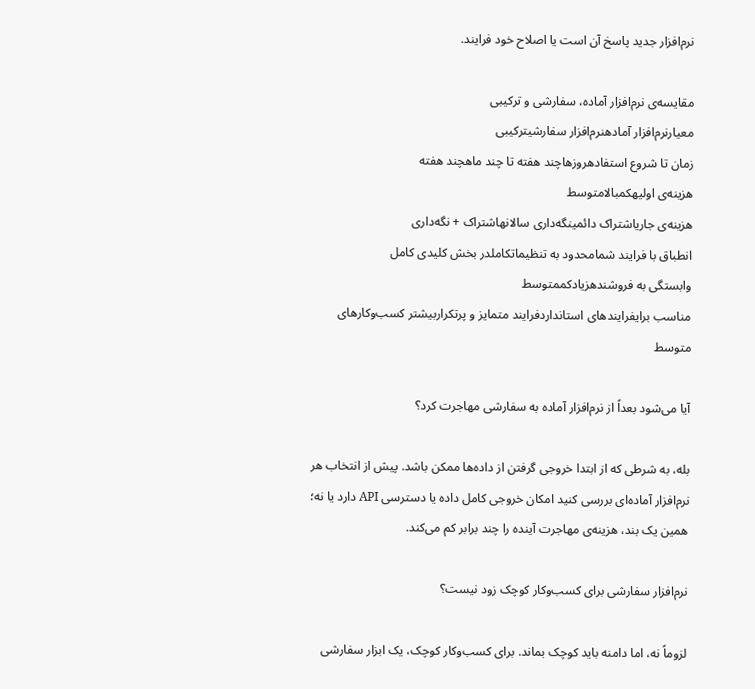نرم‌افزار جدید پاسخ آن است یا اصلاح خود فرایند.

مقایسه‌ی نرم‌افزار آماده، سفارشی و ترکیبی
معیارنرم‌افزار آمادهنرم‌افزار سفارشیترکیبی
زمان تا شروع استفادهروزهاچند هفته تا چند ماهچند هفته
هزینه‌ی اولیهکمبالامتوسط
هزینه‌ی جاریاشتراک دائمینگه‌داری سالانهاشتراک + نگه‌داری
انطباق با فرایند شمامحدود به تنظیماتکاملدر بخش کلیدی کامل
وابستگی به فروشندهزیادکممتوسط
مناسب برایفرایندهای استانداردفرایند متمایز و پرتکراربیشتر کسب‌وکارهای متوسط

آیا می‌شود بعداً از نرم‌افزار آماده به سفارشی مهاجرت کرد؟

بله، به شرطی که از ابتدا خروجی گرفتن از داده‌ها ممکن باشد. پیش از انتخاب هر نرم‌افزار آماده‌ای بررسی کنید امکان خروجی کامل داده یا دسترسی API دارد یا نه؛ همین یک بند، هزینه‌ی مهاجرت آینده را چند برابر کم می‌کند.

نرم‌افزار سفارشی برای کسب‌وکار کوچک زود نیست؟

لزوماً نه، اما دامنه باید کوچک بماند. برای کسب‌وکار کوچک، یک ابزار سفارشی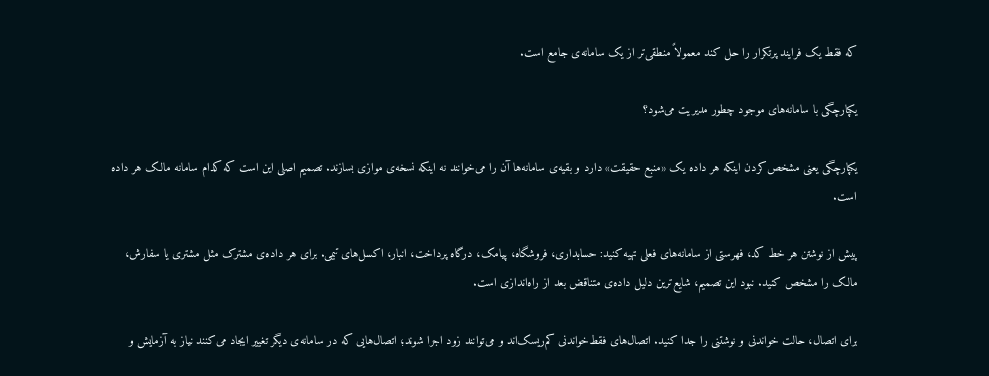که فقط یک فرایند پرتکرار را حل کند معمولاً منطقی‌تر از یک سامانه‌ی جامع است.

یکپارچگی با سامانه‌های موجود چطور مدیریت می‌شود؟

یکپارچگی یعنی مشخص‌کردن اینکه هر داده یک «منبع حقیقت» دارد و بقیه‌ی سامانه‌ها آن را می‌خوانند نه اینکه نسخه‌ی موازی بسازند. تصمیم اصلی این است که کدام سامانه مالک هر داده است.

پیش از نوشتن هر خط کد، فهرستی از سامانه‌های فعلی تهیه کنید: حسابداری، فروشگاه، پیامک، درگاه پرداخت، انبار، اکسل‌های تیمی. برای هر داده‌ی مشترک مثل مشتری یا سفارش، مالک را مشخص کنید. نبود این تصمیم، شایع‌ترین دلیل داده‌ی متناقض بعد از راه‌اندازی است.

برای اتصال، حالت خواندنی و نوشتنی را جدا کنید. اتصال‌های فقط‌خواندنی کم‌ریسک‌اند و می‌توانند زود اجرا شوند؛ اتصال‌هایی که در سامانه‌ی دیگر تغییر ایجاد می‌کنند نیاز به آزمایش و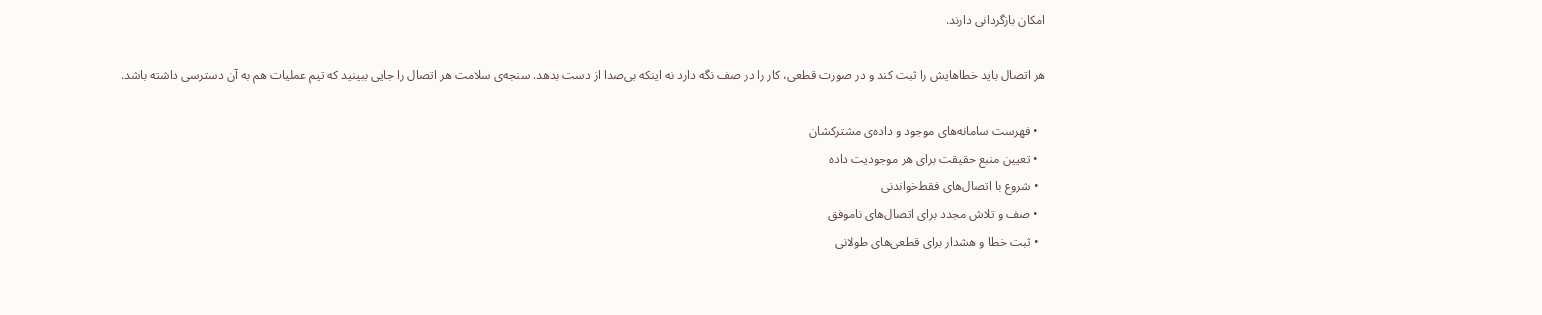امکان بازگردانی دارند.

هر اتصال باید خطاهایش را ثبت کند و در صورت قطعی، کار را در صف نگه دارد نه اینکه بی‌صدا از دست بدهد. سنجه‌ی سلامت هر اتصال را جایی ببینید که تیم عملیات هم به آن دسترسی داشته باشد.

  • فهرست سامانه‌های موجود و داده‌ی مشترکشان
  • تعیین منبع حقیقت برای هر موجودیت داده
  • شروع با اتصال‌های فقط‌خواندنی
  • صف و تلاش مجدد برای اتصال‌های ناموفق
  • ثبت خطا و هشدار برای قطعی‌های طولانی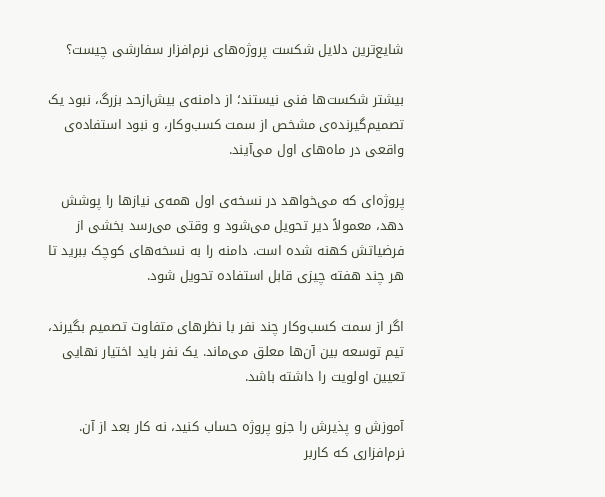شایع‌ترین دلایل شکست پروژه‌های نرم‌افزار سفارشی چیست؟

بیشتر شکست‌ها فنی نیستند؛ از دامنه‌ی بیش‌ازحد بزرگ، نبود یک تصمیم‌گیرنده‌ی مشخص از سمت کسب‌وکار، و نبود استفاده‌ی واقعی در ماه‌های اول می‌آیند.

پروژه‌ای که می‌خواهد در نسخه‌ی اول همه‌ی نیازها را پوشش دهد، معمولاً دیر تحویل می‌شود و وقتی می‌رسد بخشی از فرضیاتش کهنه شده است. دامنه را به نسخه‌های کوچک ببرید تا هر چند هفته چیزی قابل استفاده تحویل شود.

اگر از سمت کسب‌وکار چند نفر با نظرهای متفاوت تصمیم بگیرند، تیم توسعه بین آن‌ها معلق می‌ماند. یک نفر باید اختیار نهایی تعیین اولویت را داشته باشد.

آموزش و پذیرش را جزو پروژه حساب کنید، نه کار بعد از آن. نرم‌افزاری که کاربر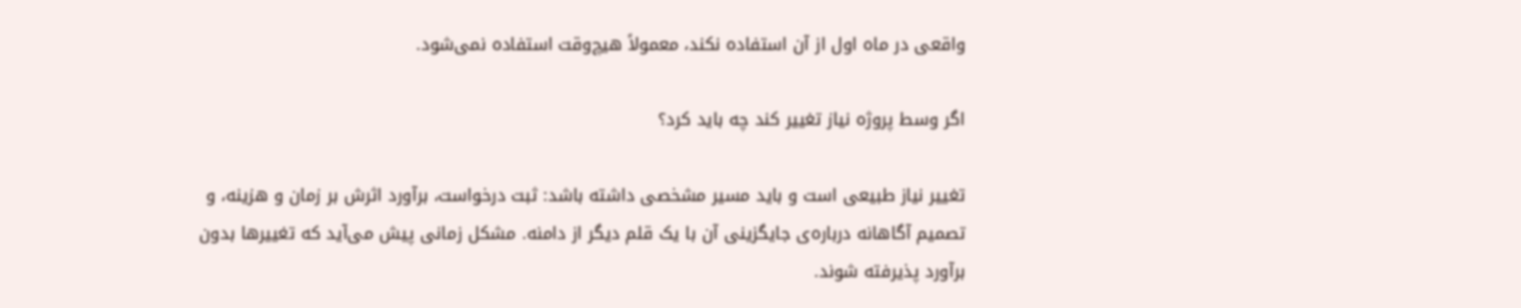واقعی در ماه اول از آن استفاده نکند، معمولاً هیچ‌وقت استفاده نمی‌شود.

اگر وسط پروژه نیاز تغییر کند چه باید کرد؟

تغییر نیاز طبیعی است و باید مسیر مشخصی داشته باشد: ثبت درخواست، برآورد اثرش بر زمان و هزینه، و تصمیم آگاهانه درباره‌ی جایگزینی آن با یک قلم دیگر از دامنه. مشکل زمانی پیش می‌آید که تغییرها بدون برآورد پذیرفته شوند.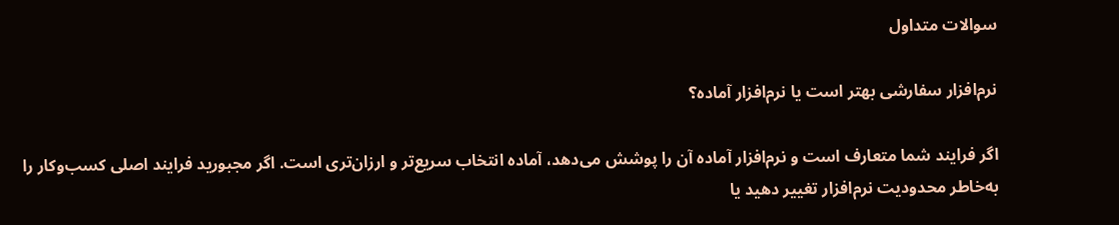سوالات متداول

نرم‌افزار سفارشی بهتر است یا نرم‌افزار آماده؟

اگر فرایند شما متعارف است و نرم‌افزار آماده آن را پوشش می‌دهد، آماده انتخاب سریع‌تر و ارزان‌تری است. اگر مجبورید فرایند اصلی کسب‌وکار را به‌خاطر محدودیت نرم‌افزار تغییر دهید یا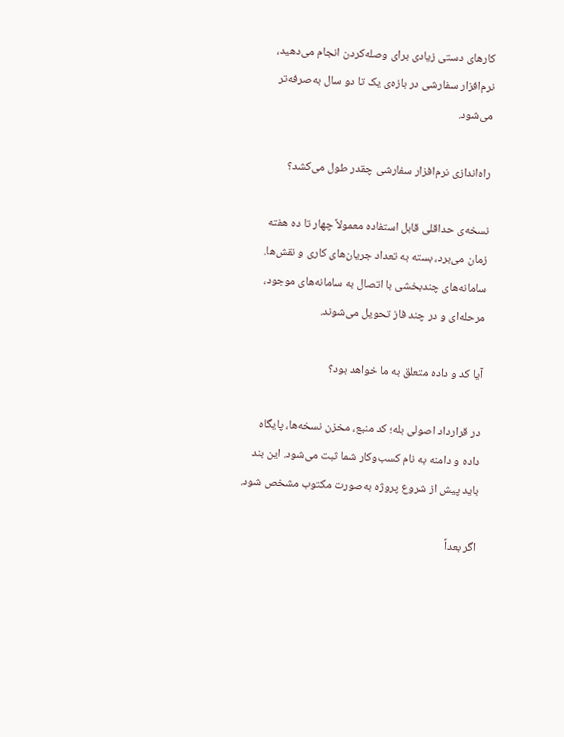کارهای دستی زیادی برای وصله‌کردن انجام می‌دهید، نرم‌افزار سفارشی در بازه‌ی یک تا دو سال به‌صرفه‌تر می‌شود.

راه‌اندازی نرم‌افزار سفارشی چقدر طول می‌کشد؟

نسخه‌ی حداقلی قابل استفاده معمولاً چهار تا ده هفته زمان می‌برد، بسته به تعداد جریان‌های کاری و نقش‌ها. سامانه‌های چندبخشی با اتصال به سامانه‌های موجود، مرحله‌ای و در چند فاز تحویل می‌شوند.

آیا کد و داده متعلق به ما خواهد بود؟

در قرارداد اصولی بله؛ کد منبع، مخزن نسخه‌ها، پایگاه داده و دامنه به نام کسب‌وکار شما ثبت می‌شود. این بند باید پیش از شروع پروژه به‌صورت مکتوب مشخص شود.

اگر بعداً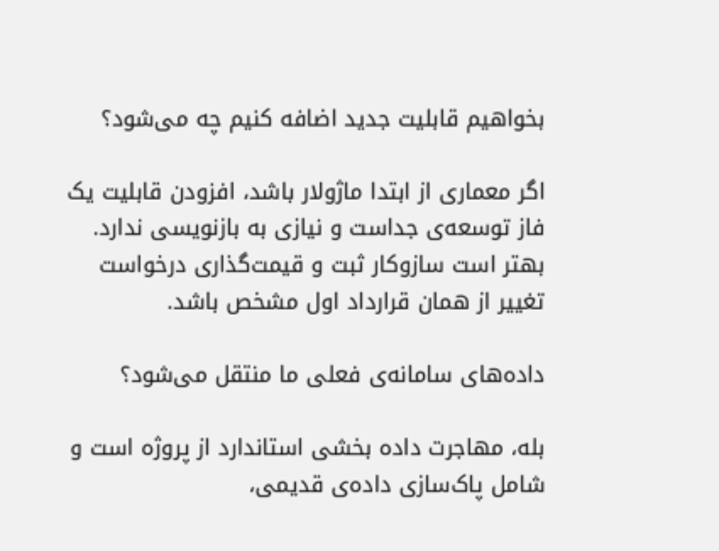بخواهیم قابلیت جدید اضافه کنیم چه می‌شود؟

اگر معماری از ابتدا ماژولار باشد، افزودن قابلیت یک فاز توسعه‌ی جداست و نیازی به بازنویسی ندارد. بهتر است سازوکار ثبت و قیمت‌گذاری درخواست تغییر از همان قرارداد اول مشخص باشد.

داده‌های سامانه‌ی فعلی ما منتقل می‌شود؟

بله، مهاجرت داده بخشی استاندارد از پروژه است و شامل پاک‌سازی داده‌ی قدیمی،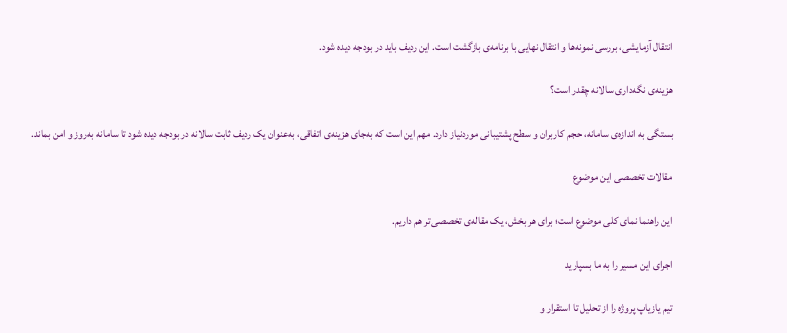انتقال آزمایشی، بررسی نمونه‌ها و انتقال نهایی با برنامه‌ی بازگشت است. این ردیف باید در بودجه دیده شود.

هزینه‌ی نگه‌داری سالانه چقدر است؟

بستگی به اندازه‌ی سامانه، حجم کاربران و سطح پشتیبانی موردنیاز دارد. مهم این است که به‌جای هزینه‌ی اتفاقی، به‌عنوان یک ردیف ثابت سالانه در بودجه دیده شود تا سامانه به‌روز و امن بماند.

مقالات تخصصی این موضوع

این راهنما نمای کلی موضوع است؛ برای هر بخش، یک مقاله‌ی تخصصی‌تر هم داریم.

اجرای این مسیر را به ما بسپارید

تیم یازیاپ پروژه را از تحلیل تا استقرار و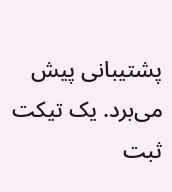پشتیبانی پیش می‌برد. یک تیکت ثبت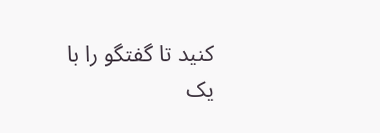کنید تا گفتگو را با یک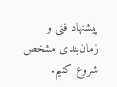پیشنهاد فنی و زمان‌بندی مشخص شروع کنیم.